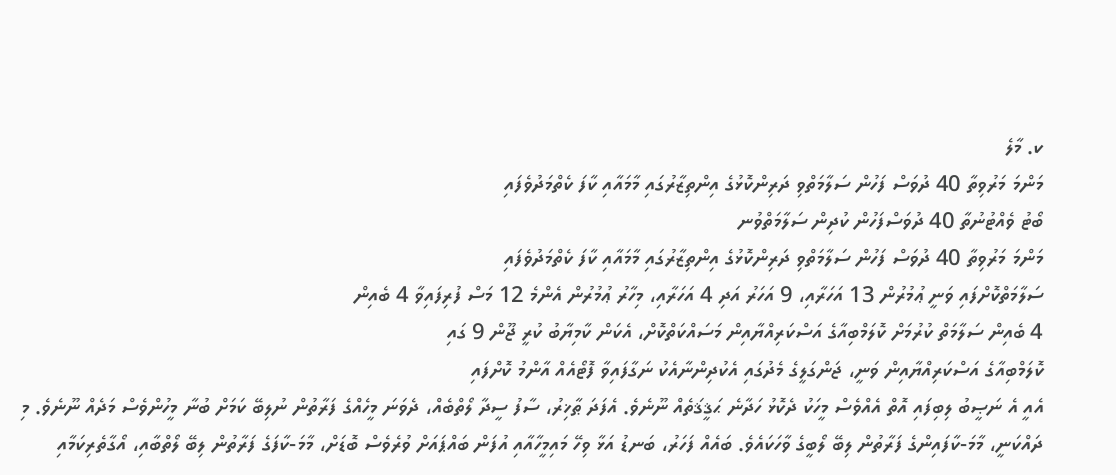ކ. މާލެ
މަންމަ މަރުވިތާ 40 ދުވަސް ފަހުން ސަލާމަތްވި ދަރިންކޮޅުގެ އިންތިޒާރުގައި މާމައާއި ކާފަ ކެތްމަދުވެފައި
ބޯޓު ވެއްޓުނުތާ 40 ދުވަސްފަހުން ކުދިން ސަލާމަތްވުނ
މަންމަ މަރުވިތާ 40 ދުވަސް ފަހުން ސަލާމަތްވި ދަރިންކޮޅުގެ އިންތިޒާރުގައި މާމައާއި ކާފަ ކެތްމަދުވެފައި
ސަލާމަތްކޮށްފައި ވަނީ ޢުމުރުން 13 އަހަރާއި، 9 އަހަރު އަދި 4 އަހަރާއި، މިހާރު ޢުމުރުން އެންމެ 12 މަސް ފުރިފައިވާ 4 ބެއިން
4 ބެއިން ސަލާމަތް ކުރުމަށް ކޮލަމްބިއާގެ އަސްކަރިއްޔާއިން މަސައްކަތްކޮށް، އެކަން ކާމިޔާބު ކުރީ ޖޫން 9 ގައި
ކޮލަމްބިއާގެ އަސްކަރިއްޔާއިން ވަނީ، ޖަންގަލީގެ މެދުގައި އެކުދިންނާއެކު ނަގާފައިވާ ފޮޓޯއެއް އާންމު ކޮށްފައި
އެއީ އެ ނަޞީބު ލިބިފައި އޮތް އެއްވެސް މީހަކު ދެކޮޅު ހަދާނެ ޙަޤީޤަތެއް ނޫނެވެ. އެފަދަ ޠާޚިރު، ސާފު ސީދާ ލޯތްބެއް، ދެވަނަ މީހެއްގެ ފަރާތުން ނުލިބޭ ކަމަށް ބުނާ މީހުންވެސް މަދެއް ނޫނެވެ. މި ދައްކަނީ، މާމަ-ކާފައިންގެ ފަރާތުން ލިބޭ ލޯބީގެ ވާހަކައެވެ. ބައެއް ފަހަރު، ބަނޑު އަޅާ ވިހޭ މައިމީހާއާއި އުފަން ބައްޕައަށް ވުރެވެސް ބޮޑަށް، މާމަ-ކާފަގެ ފަރާތުން ލިބޭ ލޯތްބާއި، އޯގާތެރިކަމާއި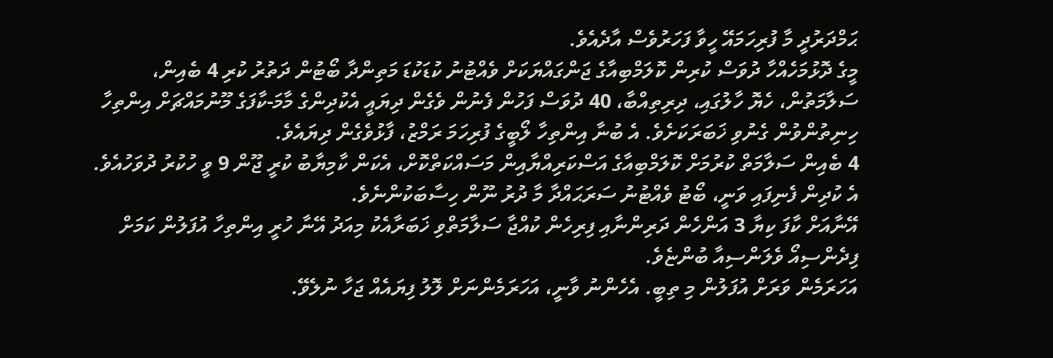ޙަމްދަރުދީ މާ ފުރިހަމައޭ ހީވާ ފަހަރުވެސް އާދެއެވެ.
މީގެ ދޮޅުމަހެއްހާ ދުވަސް ކުރިން ކޮލަމްބިއާގެ ޖަންގައްޔަކަށް ވެއްޓުނު ކުޑަކުޑަ މަތިންދާ ބޯޓުން ދަތުރު ކުރި 4 ބެއިން، ސަލާމަތުން، ހެޔޮ ހާލުގައި، ދިރިތިއްބާ، 40 ދުވަސް ފަހުން ފެނުން ވެގެން ދިޔައީ އެކުދިންގެ މާމަ-ކާފަގެ މޫނުމައްޗަށް އިންތިހާ ހިނިތުންވުން ގެނުވި ޚަބަރަކަށެވެ. އެ ބުނާ އިންތިހާ ލޯބީގެ ފުރިހަމަ ރަމްޒު، ފާޅުވެގެން ދިޔައެވެ.
4 ބެއިން ސަލާމަތް ކުރުމަށް ކޮލަމްބިއާގެ އަސްކަރިއްޔާއިން މަސައްކަތްކޮށް، އެކަން ކާމިޔާބު ކުރީ ޖޫން 9 ވީ ހުކުރު ދުވަހުއެވެ. އެ ކުދިން ފެނިފައި ވަނީ، ބޯޓު ވެއްޓުނު ސަރަޙައްދާ މާ ދުރު ނޫން ހިސާބަކުންނެވެ.
އޭނާއަށް ކާފަ ކިޔާ 3 އަންހެން ދަރިންނާއި ފިރިހެން ކުއްޖާ ސަލާމަތްވި ޚަބަރާއެކު މިއަދު އޭނާ ހުރީ އިންތިހާ އުފަލުން ކަމަށް ފިދެންސިއޯ ވެލަންސިއާ ބުންޏެވެ.
އަހަރަމެން ވަރަށް އުފަލުން މި ތިބީ. އެހެންނު ވާނީ، އަހަރަމެންނަށް ލޮލު ފިޔައެއް ޖަހާ ނުލެވޭ.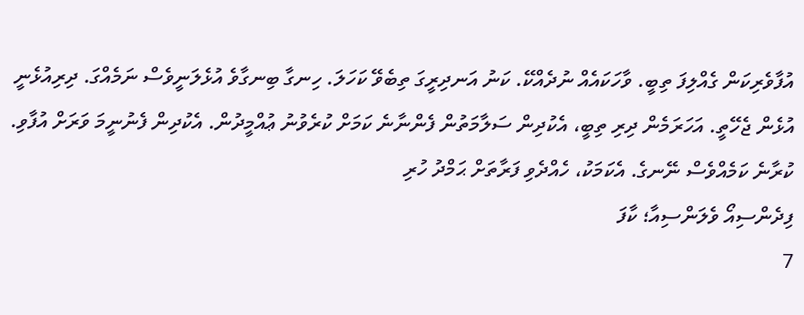އުފާވެރިކަން ގެއްލިފަ ތިބީ. ވާހަކައެއް ނުދެއްކޭ. ކަނު އަނދިރީގަ ތިބެވޭ ކަހަލަ. ހިނގާ ބިނގާވެ އުޅެލަނީވެސް ނަމެއްގަ. ދިރިއުޅެނީ އުޅެން ޖެހޭތީ. އަހަރަމެން ދިރި ތިބީ، އެކުދިން ސަލާމަތުން ފެންނާނެ ކަމަށް ކުރެވުނު ޢުއްމީދުން. އެކުދިން ފެނުނީމަ ވަރަށް އުފާވި. ކުރާނެ ކަމެއްވެސް ނޭނގެ. އެކަމަކު، ހެއްދެވި ފަރާތަށް ޙަމްދު ހުރި
ފިދެންސިއޯ ވެލަންސިއާ؛ ކާފަ
7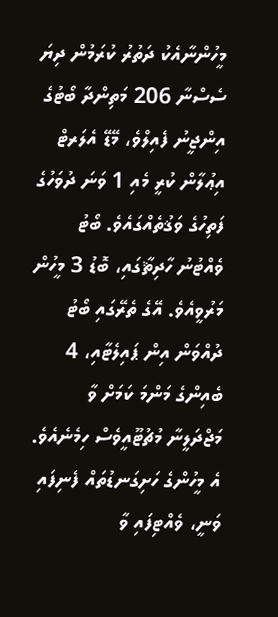މީހުންނާއެކު ދަތުރު ކުރަމުން ދިޔަ ސެސްނާ 206 މަތިންދާ ބޯޓުގެ އިންޖީނު ފެއިލްވެ، މޭޑޭ އެލަރޓް އިޢުލާން ކުރީ މެއި 1 ވަނަ ދުވަހުގެ ފަތިހުގެ ވަޤުތެއްގައެވެ. ބޯޓު ވެއްޓުނު ހާދިޘާގައި، ބޮޑު 3 މީހުން މަރުވީއެވެ. އޭގެ ތެރޭގައި ބޯޓު ދުއްވަން އިން ޕައިލެޓާއި، 4 ބެއިންގެ މަންމަ ކަމަށް ވާ މަޖްދަލީނާ މުޗުޓޫއީވެސް ހިމެނެއެވެ. އެ މީހުންގެ ހަށިގަނޑުތައް ފެނިފައި ވަނީ، ވެއްޓިފައި ވާ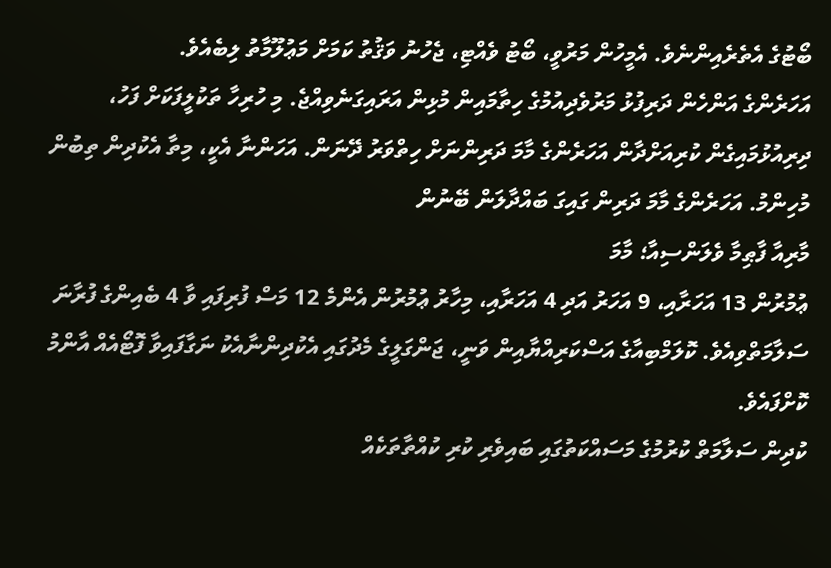ބޯޓުގެ އެތެރެއިންނެވެ. އެމީހުން މަރުވީ، ބޯޓު ވެއްޓި، ޖެހުނު ވަޤުތު ކަމަށް މަޢުލޫމާތު ލިބެއެވެ.
އަހަރެންގެ އަންހެން ދަރިފުޅު މަރުވެދިއުމުގެ ހިތާމައިން މުޅިން އަރައިގަނެވިއްޖެ. މި ހުރިހާ ތަކުލީފަކަށް ފަހު، ދިރިއުޅުމައިގެން ކުރިއަށްދާން އަހަރެންގެ މާމަ ދަރިންނަށް ހިތްވަރު ދޭނަން. އަހަންނާ އެކީ، މިތާ އެކުދިން ތިބުން މުހިންމު. އަހަރެންގެ މާމަ ދަރިން ގައިގަ ބައްދާލަން ބޭނުން
މާރިއާ ފާޠިމާ ވެލަންސިއާ؛ މާމަ
ޢުމުރުން 13 އަހަރާއި، 9 އަހަރު އަދި 4 އަހަރާއި، މިހާރު ޢުމުރުން އެންމެ 12 މަސް ފުރިފައި ވާ 4 ބެއިންގެ ފުރާނަ ސަލާމަތްވިއެވެ. ކޮލަމްބިއާގެ އަސްކަރިއްޔާއިން ވަނީ، ޖަންގަލީގެ މެދުގައި އެކުދިންނާއެކު ނަގާފައިވާ ފޮޓޯއެއް އާންމު ކޮށްފައެވެ.
ކުދިން ސަލާމަތް ކުރުމުގެ މަސައްކަތުގައި ބައިވެރި ކުރި ކުއްތާތަކެއް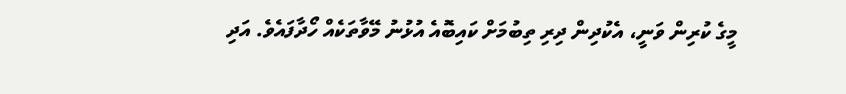މީގެ ކުރިން ވަނީ، އެކުދިން ދިރި ތިބުމަށް ކައިބޮއެ އުޅުނު މޭވާތަކެއް ހޯދާފައެވެ. އަދި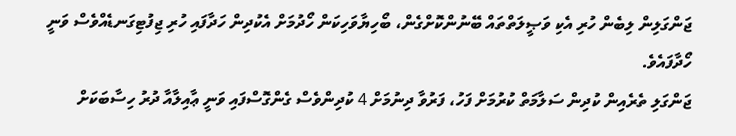ޖަންގަލިން ލިބެން ހުރި އެކި ވަޞީލަތްތައް ބޭނުންކޮށްގެން، ބޯހިޔާވަހިކަން ހޯދުމަށް އެކުދިން ހަދާފައި ހުރި ޖިފުޓިގަނޑެއްވެސް ވަނީ ހޯދާފައެވެ.
ޖަންގަލި ތެރެއިން ކުދިން ސަލާމަތް ކުރުމަށް ފަހު، ފަރުވާ ދިނުމަށް 4 ކުދިންވެސް ގެންގޮސްފައި ވަނީ ޢާއިލާއާ ދުރު ހިސާބަކަށް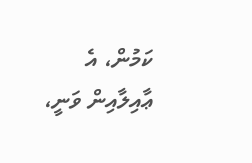ކަމުން، އެ ޢާއިލާއިން ވަނީ،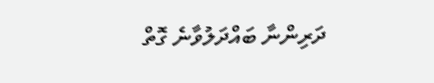ދަރިންނާ ބައްދަލުވާނެ ގޮތް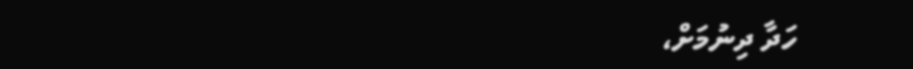ހަދާ ދިނުމަށް،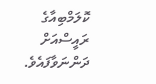ކޮލަމްބިއާގެ ރައީސްއަށް ދަންނަވާފައެވެ.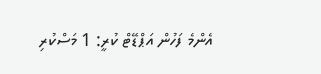އެންމެ ފަހުން އަޕްޑޭޓް ކުރީ: 1 މަސްކުރި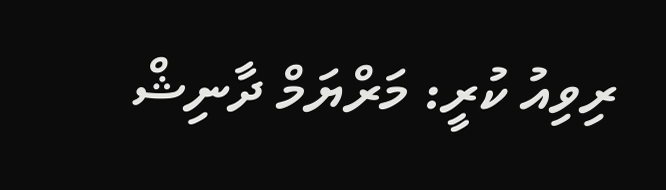ރިވިއު ކުރީ: މަރްޔަމް ދާނިޝް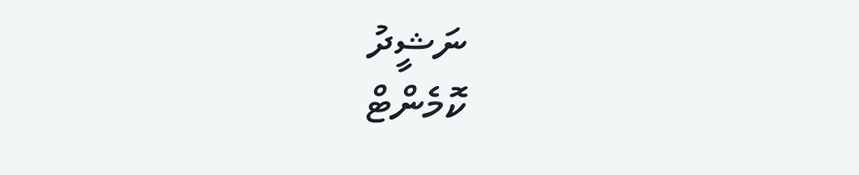ނަޝީދު
ކޮމެންޓް